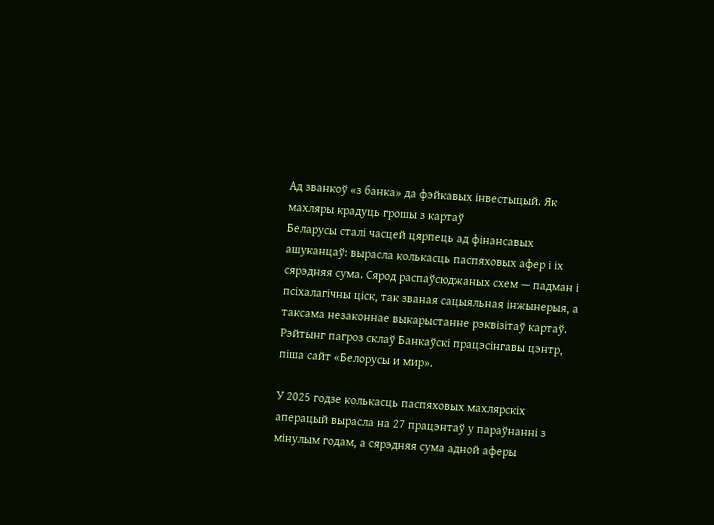Ад званкоў «з банка» да фэйкавых інвестыцый. Як махляры крадуць грошы з картаў
Беларусы сталі часцей цярпець ад фінансавых ашуканцаў: вырасла колькасць паспяховых афер і іх сярэдняя сума. Сярод распаўсюджаных схем — падман і псіхалагічны ціск, так званая сацыяльная інжынерыя, а таксама незаконнае выкарыстанне рэквізітаў картаў. Рэйтынг пагроз склаў Банкаўскі працэсінгавы цэнтр, піша сайт «Белорусы и мир».

У 2025 годзе колькасць паспяховых махлярскіх аперацый вырасла на 27 працэнтаў у параўнанні з мінулым годам, а сярэдняя сума адной аферы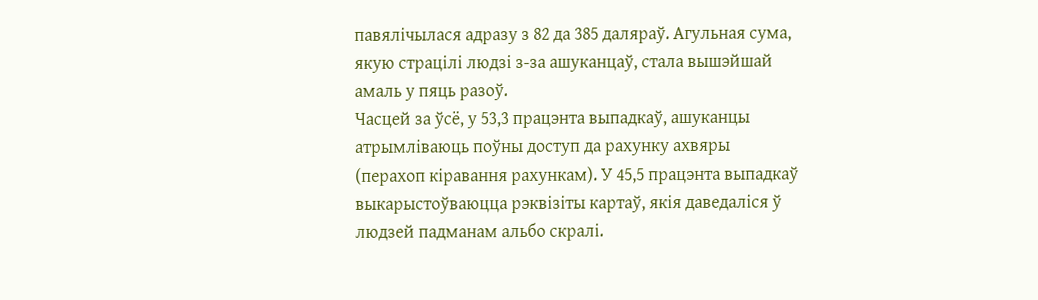павялічылася адразу з 82 да 385 даляраў. Агульная сума, якую страцілі людзі з-за ашуканцаў, стала вышэйшай амаль у пяць разоў.
Часцей за ўсё, у 53,3 працэнта выпадкаў, ашуканцы атрымліваюць поўны доступ да рахунку ахвяры (перахоп кіравання рахункам). У 45,5 працэнта выпадкаў выкарыстоўваюцца рэквізіты картаў, якія даведаліся ў людзей падманам альбо скралі.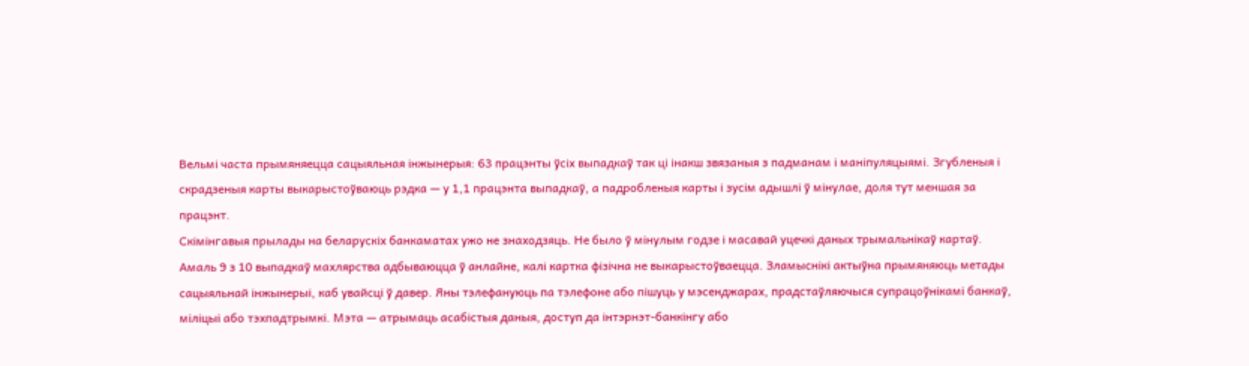Вельмі часта прымяняецца сацыяльная інжынерыя: 63 працэнты ўсіх выпадкаў так ці інакш звязаныя з падманам і маніпуляцыямі. Згубленыя і скрадзеныя карты выкарыстоўваюць рэдка — у 1,1 працэнта выпадкаў, а падробленыя карты і зусім адышлі ў мінулае, доля тут меншая за працэнт.
Скімінгавыя прылады на беларускіх банкаматах ужо не знаходзяць. Не было ў мінулым годзе і масавай уцечкі даных трымальнікаў картаў.
Амаль 9 з 10 выпадкаў махлярства адбываюцца ў анлайне, калі картка фізічна не выкарыстоўваецца. Зламыснікі актыўна прымяняюць метады сацыяльнай інжынерыі, каб увайсці ў давер. Яны тэлефануюць па тэлефоне або пішуць у мэсенджарах, прадстаўляючыся супрацоўнікамі банкаў, міліцыі або тэхпадтрымкі. Мэта — атрымаць асабістыя даныя, доступ да інтэрнэт-банкінгу або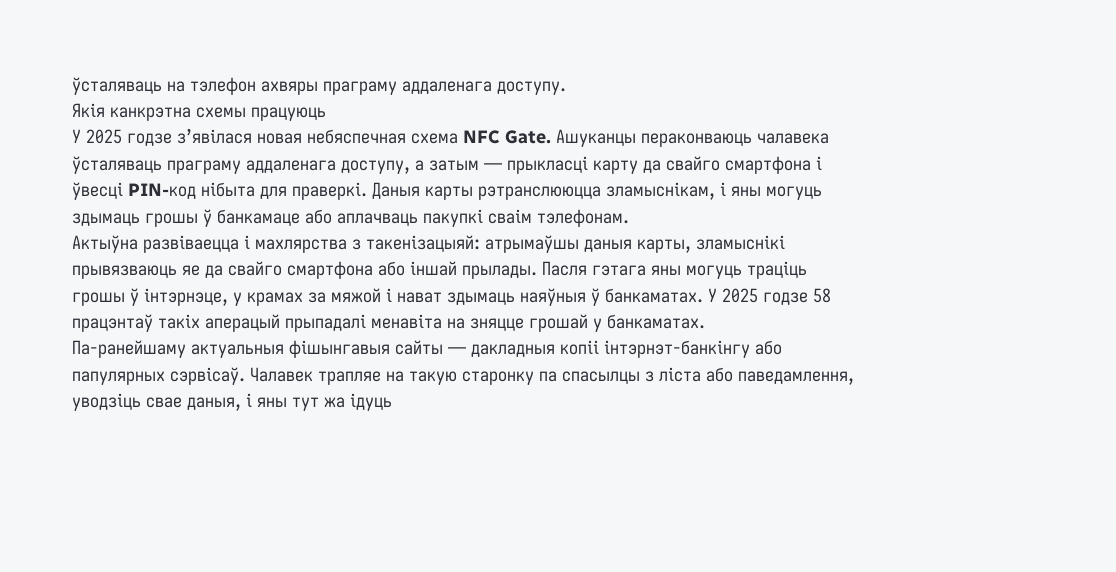ўсталяваць на тэлефон ахвяры праграму аддаленага доступу.
Якія канкрэтна схемы працуюць
У 2025 годзе з’явілася новая небяспечная схема NFC Gate. Ашуканцы пераконваюць чалавека ўсталяваць праграму аддаленага доступу, а затым — прыкласці карту да свайго смартфона і ўвесці PIN-код нібыта для праверкі. Даныя карты рэтранслююцца зламыснікам, і яны могуць здымаць грошы ў банкамаце або аплачваць пакупкі сваім тэлефонам.
Актыўна развіваецца і махлярства з такенізацыяй: атрымаўшы даныя карты, зламыснікі прывязваюць яе да свайго смартфона або іншай прылады. Пасля гэтага яны могуць траціць грошы ў інтэрнэце, у крамах за мяжой і нават здымаць наяўныя ў банкаматах. У 2025 годзе 58 працэнтаў такіх аперацый прыпадалі менавіта на зняцце грошай у банкаматах.
Па-ранейшаму актуальныя фішынгавыя сайты — дакладныя копіі інтэрнэт-банкінгу або папулярных сэрвісаў. Чалавек трапляе на такую старонку па спасылцы з ліста або паведамлення, уводзіць свае даныя, і яны тут жа ідуць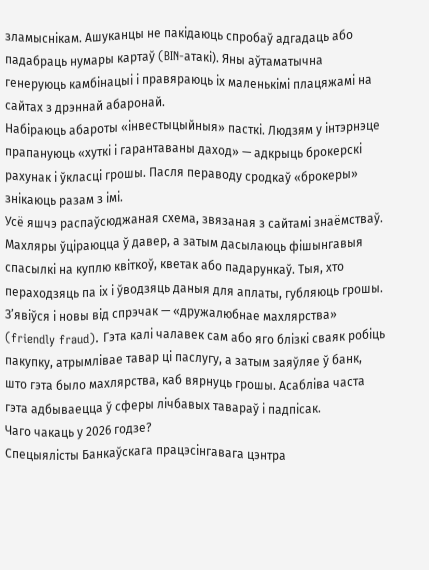зламыснікам. Ашуканцы не пакідаюць спробаў адгадаць або падабраць нумары картаў (BIN-атакі). Яны аўтаматычна генеруюць камбінацыі і правяраюць іх маленькімі плацяжамі на сайтах з дрэннай абаронай.
Набіраюць абароты «інвестыцыйныя» пасткі. Людзям у інтэрнэце прапануюць «хуткі і гарантаваны даход» — адкрыць брокерскі рахунак і ўкласці грошы. Пасля пераводу сродкаў «брокеры» знікаюць разам з імі.
Усё яшчэ распаўсюджаная схема, звязаная з сайтамі знаёмстваў. Махляры ўціраюцца ў давер, а затым дасылаюць фішынгавыя спасылкі на куплю квіткоў, кветак або падарункаў. Тыя, хто пераходзяць па іх і ўводзяць даныя для аплаты, губляюць грошы.
З’явіўся і новы від спрэчак — «дружалюбнае махлярства» (friendly fraud). Гэта калі чалавек сам або яго блізкі сваяк робіць пакупку, атрымлівае тавар ці паслугу, а затым заяўляе ў банк, што гэта было махлярства, каб вярнуць грошы. Асабліва часта гэта адбываецца ў сферы лічбавых тавараў і падпісак.
Чаго чакаць у 2026 годзе?
Спецыялісты Банкаўскага працэсінгавага цэнтра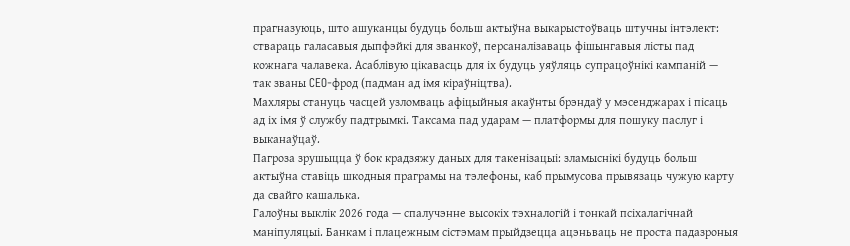прагназуюць, што ашуканцы будуць больш актыўна выкарыстоўваць штучны інтэлект: ствараць галасавыя дыпфэйкі для званкоў, персаналізаваць фішынгавыя лісты пад кожнага чалавека. Асаблівую цікавасць для іх будуць уяўляць супрацоўнікі кампаній — так званы CEO-фрод (падман ад імя кіраўніцтва).
Махляры стануць часцей узломваць афіцыйныя акаўнты брэндаў у мэсенджарах і пісаць ад іх імя ў службу падтрымкі. Таксама пад ударам — платформы для пошуку паслуг і выканаўцаў.
Пагроза зрушыцца ў бок крадзяжу даных для такенізацыі: зламыснікі будуць больш актыўна ставіць шкодныя праграмы на тэлефоны, каб прымусова прывязаць чужую карту да свайго кашалька.
Галоўны выклік 2026 года — спалучэнне высокіх тэхналогій і тонкай псіхалагічнай маніпуляцыі. Банкам і плацежным сістэмам прыйдзецца ацэньваць не проста падазроныя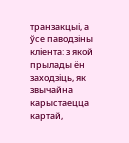транзакцыі, а ўсе паводзіны кліента: з якой прылады ён заходзіць, як звычайна карыстаецца картай,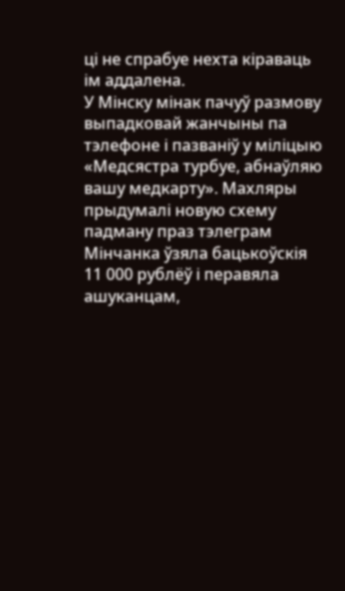ці не спрабуе нехта кіраваць ім аддалена.
У Мінску мінак пачуў размову выпадковай жанчыны па тэлефоне і пазваніў у міліцыю
«Медсястра турбуе, абнаўляю вашу медкарту». Махляры прыдумалі новую схему падману праз тэлеграм
Мінчанка ўзяла бацькоўскія 11 000 рублёў і перавяла ашуканцам,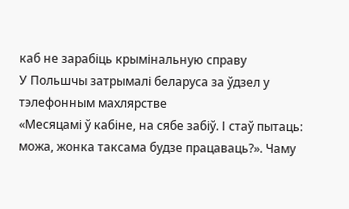каб не зарабіць крымінальную справу
У Польшчы затрымалі беларуса за ўдзел у тэлефонным махлярстве
«Месяцамі ў кабіне, на сябе забіў. І стаў пытаць: можа, жонка таксама будзе працаваць?». Чаму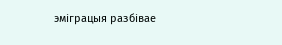эміграцыя разбівае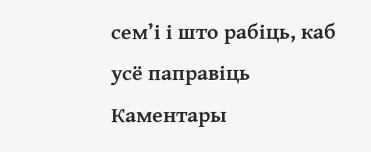сем’і і што рабіць, каб усё паправіць
Каментары